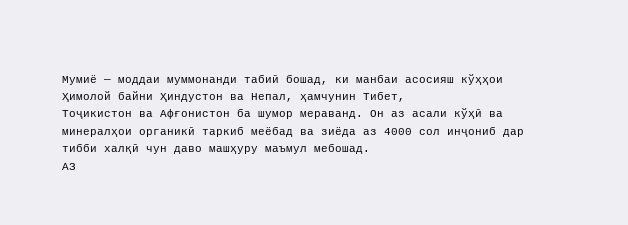Мумиё — моддаи муммонанди табиӣ бошад, ки манбаи асосияш кўҳҳои Ҳимолой байни Ҳиндустон ва Непал, ҳамчунин Тибет,
Тоҷикистон ва Афғонистон ба шумор мераванд. Он аз асали кўҳӣ ва минералҳои органикӣ таркиб меёбад ва зиёда аз 4000 сол инҷониб дар тибби халқӣ чун даво машҳуру маъмул мебошад.
АЗ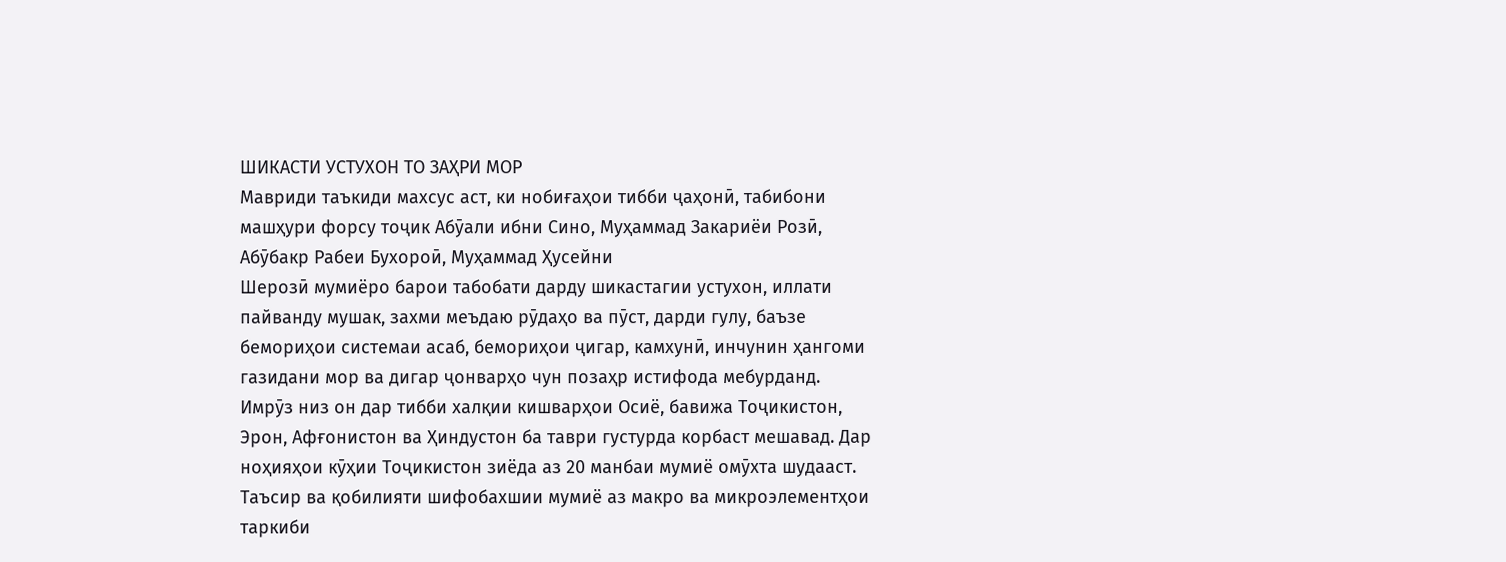ШИКАСТИ УСТУХОН ТО ЗАҲРИ МОР
Мавриди таъкиди махсус аст, ки нобиғаҳои тибби ҷаҳонӣ, табибони машҳури форсу тоҷик Абӯали ибни Сино, Муҳаммад Закариёи Розӣ, Абӯбакр Рабеи Бухороӣ, Муҳаммад Ҳусейни
Шерозӣ мумиёро барои табобати дарду шикастагии устухон, иллати пайванду мушак, захми меъдаю рӯдаҳо ва пӯст, дарди гулу, баъзе бемориҳои системаи асаб, бемориҳои ҷигар, камхунӣ, инчунин ҳангоми газидани мор ва дигар ҷонварҳо чун позаҳр истифода мебурданд.
Имрӯз низ он дар тибби халқии кишварҳои Осиё, бавижа Тоҷикистон, Эрон, Афғонистон ва Ҳиндустон ба таври густурда корбаст мешавад. Дар ноҳияҳои кӯҳии Тоҷикистон зиёда аз 20 манбаи мумиё омӯхта шудааст. Таъсир ва қобилияти шифобахшии мумиё аз макро ва микроэлементҳои таркиби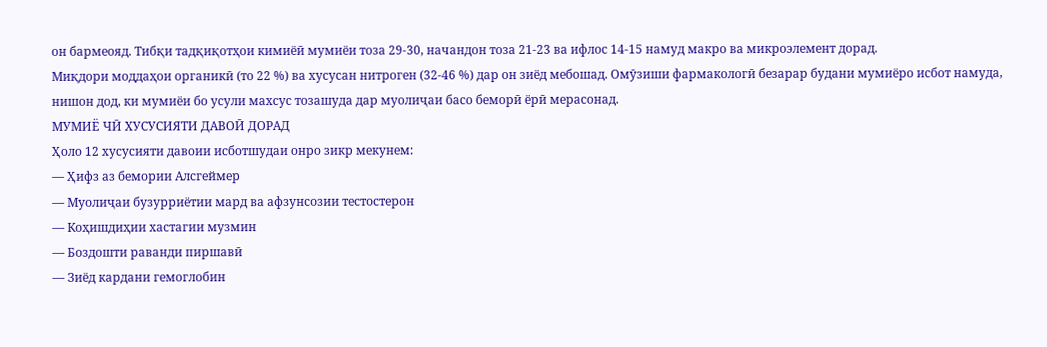он бармеояд. Тибқи тадқиқотҳои кимиёӣ мумиёи тоза 29-30, начандон тоза 21-23 ва ифлос 14-15 намуд макро ва микроэлемент дорад.
Миқдори моддаҳои органикӣ (то 22 %) ва хусусан нитроген (32-46 %) дар он зиёд мебошад. Омӯзиши фармакологӣ безарар будани мумиёро исбот намуда, нишон дод, ки мумиёи бо усули махсус тозашуда дар муолиҷаи басо беморӣ ёрӣ мерасонад.
МУМИЁ ЧӢ ХУСУСИЯТИ ДАВОӢ ДОРАД
Ҳоло 12 хусусияти давоии исботшудаи онро зикр мекунем:
— Ҳифз аз бемории Алсгеймер
— Муолиҷаи бузурриётии мард ва афзунсозии тестостерон
— Коҳишдиҳии хастагии музмин
— Боздошти раванди пиршавӣ
— Зиёд кардани гемоглобин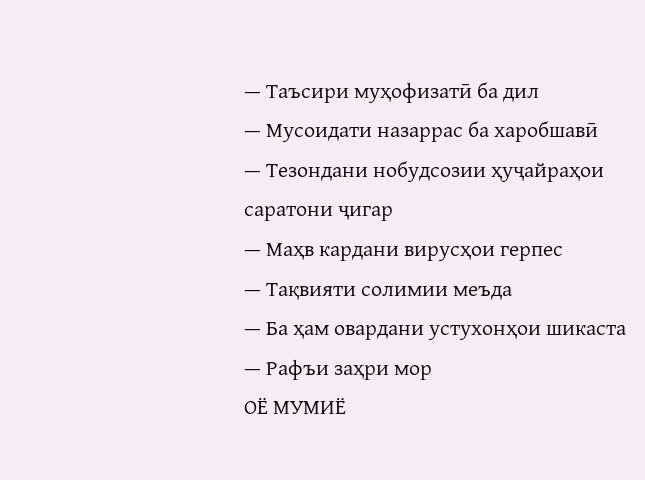— Таъсири муҳофизатӣ ба дил
— Мусоидати назаррас ба харобшавӣ
— Тезондани нобудсозии ҳуҷайраҳои
саратони ҷигар
— Маҳв кардани вирусҳои герпес
— Тақвияти солимии меъда
— Ба ҳам овардани устухонҳои шикаста
— Рафъи заҳри мор
ОЁ МУМИЁ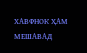ХАВФНОК ҲАМ МЕШАВАД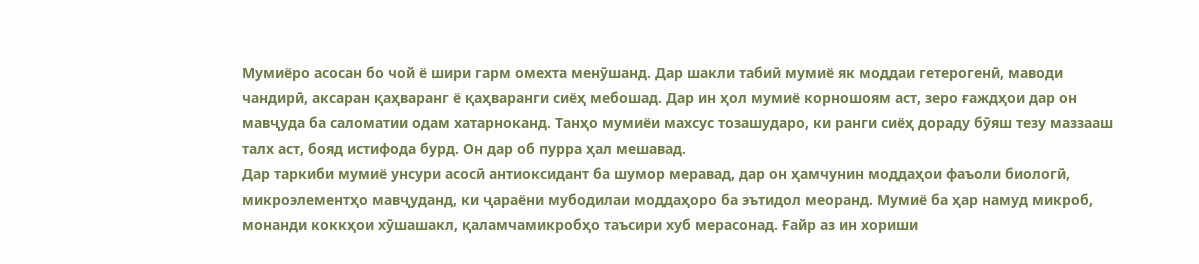Мумиёро асосан бо чой ё шири гарм омехта менӯшанд. Дар шакли табиӣ мумиё як моддаи гетерогенӣ, маводи чандирӣ, аксаран қаҳваранг ё қаҳваранги сиёҳ мебошад. Дар ин ҳол мумиё корношоям аст, зеро ғаждҳои дар он мавҷуда ба саломатии одам хатарноканд. Танҳо мумиёи махсус тозашударо, ки ранги сиёҳ дораду бӯяш тезу маззааш талх аст, бояд истифода бурд. Он дар об пурра ҳал мешавад.
Дар таркиби мумиё унсури асосӣ антиоксидант ба шумор меравад, дар он ҳамчунин моддаҳои фаъоли биологӣ, микроэлементҳо мавҷуданд, ки ҷараёни мубодилаи моддаҳоро ба эътидол меоранд. Мумиё ба ҳар намуд микроб, монанди коккҳои хӯшашакл, қаламчамикробҳо таъсири хуб мерасонад. Ғайр аз ин хориши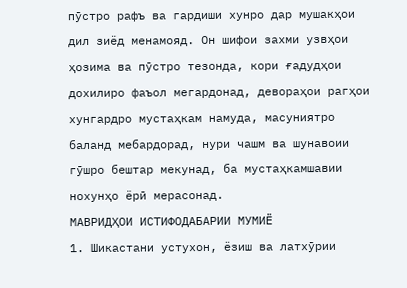пӯстро рафъ ва гардиши хунро дар мушакҳои дил зиёд менамояд. Он шифои захми узвҳои ҳозима ва пӯстро тезонда, кори ғадудҳои дохилиро фаъол мегардонад, девораҳои рагҳои хунгардро мустаҳкам намуда, масуниятро баланд мебардорад, нури чашм ва шунавоии гӯшро бештар мекунад, ба мустаҳкамшавии нохунҳо ёрӣ мерасонад.
МАВРИДҲОИ ИСТИФОДАБАРИИ МУМИЁ
1. Шикастани устухон, ёзиш ва латхӯрии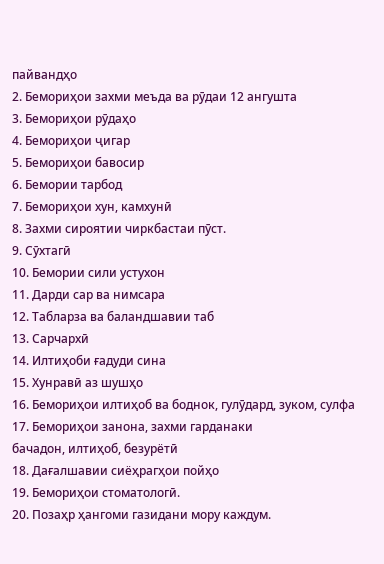пайвандҳо
2. Бемориҳои захми меъда ва рӯдаи 12 ангушта
3. Бемориҳои рӯдаҳо
4. Бемориҳои ҷигар
5. Бемориҳои бавосир
6. Бемории тарбод
7. Бемориҳои хун, камхунӣ
8. Захми сироятии чиркбастаи пӯст.
9. Сӯхтагӣ
10. Бемории сили устухон
11. Дарди сар ва нимсара
12. Табларза ва баландшавии таб
13. Сарчархӣ
14. Илтиҳоби ғадуди сина
15. Хунравӣ аз шушҳо
16. Бемориҳои илтиҳоб ва боднок, гулӯдард, зуком, сулфа
17. Бемориҳои занона, захми гарданаки
бачадон, илтиҳоб, безурётӣ
18. Дағалшавии сиёҳрагҳои пойҳо
19. Бемориҳои стоматологӣ.
20. Позаҳр ҳангоми газидани мору каждум.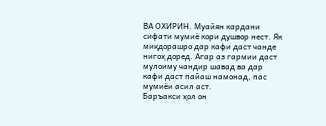ВА ОХИРИН. Муайян кардани сифати мумиё кори душвор нест. Як миқдорашро дар кафи даст чанде нигоҳ доред. Агар аз гармии даст мулоиму чандир шавад ва дар кафи даст пайаш намонад, пас мумиёи асил аст.
Баръакси ҳол он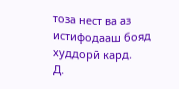тоза нест ва аз истифодааш бояд худдорӣ кард.
Д.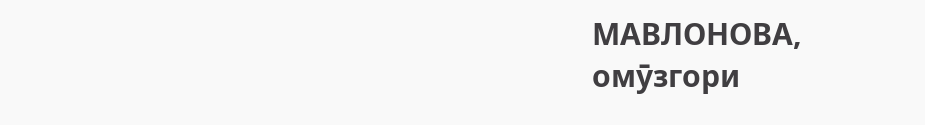МАВЛОНОВА,
омӯзгори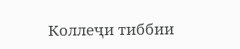Коллеҷи тиббии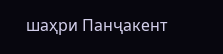шаҳри Панҷакент